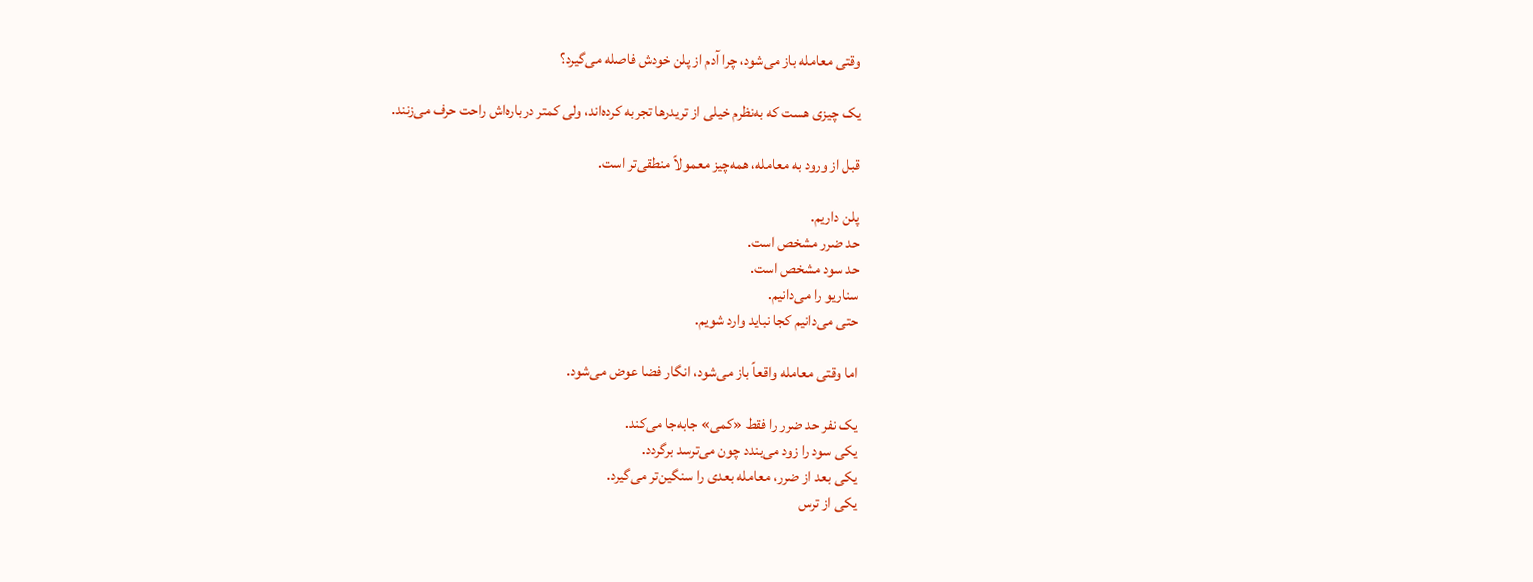وقتی معامله باز می‌شود، چرا آدم از پلن خودش فاصله می‌گیرد؟

یک چیزی هست که به‌نظرم خیلی از تریدرها تجربه کرده‌اند، ولی کمتر درباره‌اش راحت حرف می‌زنند.

قبل از ورود به معامله، همه‌چیز معمولاً منطقی‌تر است.

پلن داریم.
حد ضرر مشخص است.
حد سود مشخص است.
سناریو را می‌دانیم.
حتی می‌دانیم کجا نباید وارد شویم.

اما وقتی معامله واقعاً باز می‌شود، انگار فضا عوض می‌شود.

یک نفر حد ضرر را فقط «کمی» جابه‌جا می‌کند.
یکی سود را زود می‌بندد چون می‌ترسد برگردد.
یکی بعد از ضرر، معامله بعدی را سنگین‌تر می‌گیرد.
یکی از ترس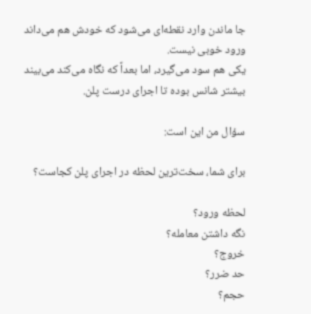جا ماندن وارد نقطه‌ای می‌شود که خودش هم می‌داند ورود خوبی نیست.
یکی هم سود می‌گیرد، اما بعداً که نگاه می‌کند می‌بیند بیشتر شانس بوده تا اجرای درست پلن.

سؤال من این است:

برای شما، سخت‌ترین لحظه در اجرای پلن کجاست؟

لحظه ورود؟
نگه داشتن معامله؟
خروج؟
حد ضرر؟
حجم؟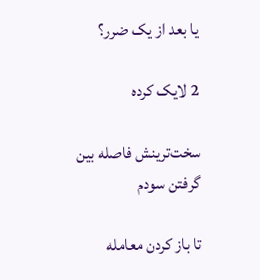یا بعد از یک ضرر؟

2 لایک کرده

سخت‌ترینش فاصله بین گرفتن سودم

تا باز کردن معامله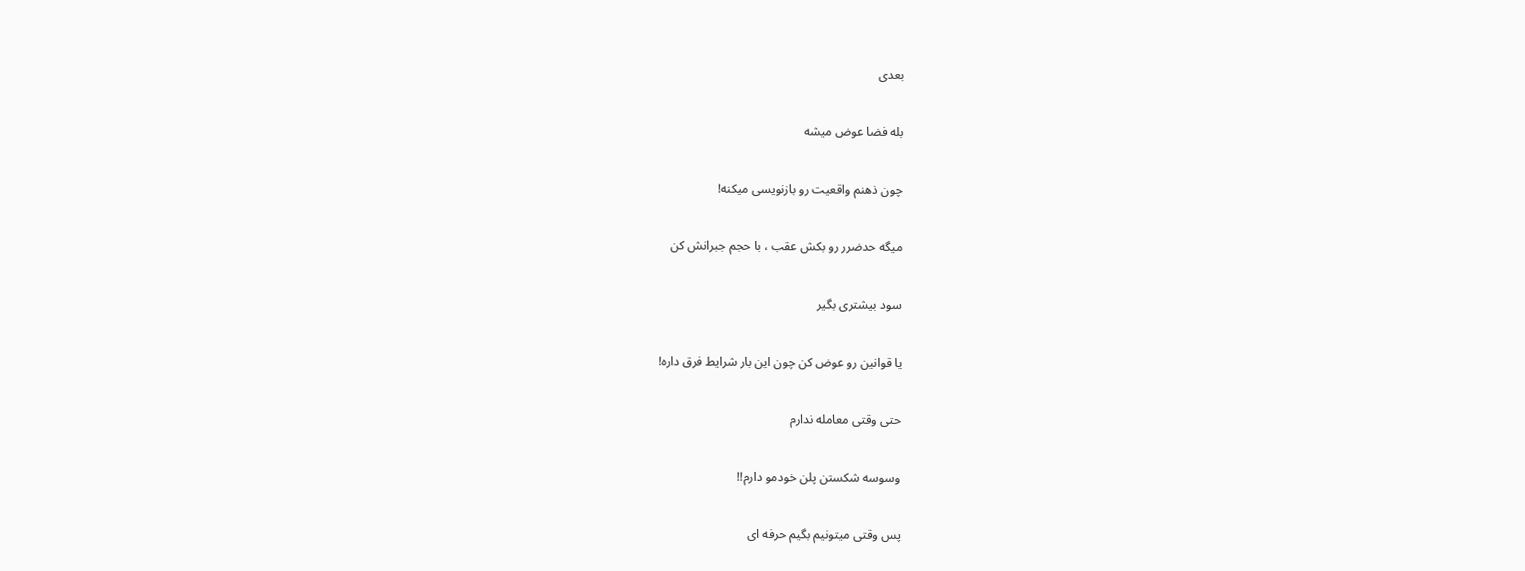بعدی

بله فضا عوض میشه

چون ذهنم واقعیت رو بازنویسی میکنه!

میگه حدضرر رو بکش عقب ، با حجم جبرانش کن

سود بیشتری بگیر

یا قوانین رو عوض کن چون این بار شرایط فرق داره!

حتی وقتی معامله ندارم

وسوسه شکستن پلن خودمو دارم!!

پس وقتی میتونیم بگیم حرفه ای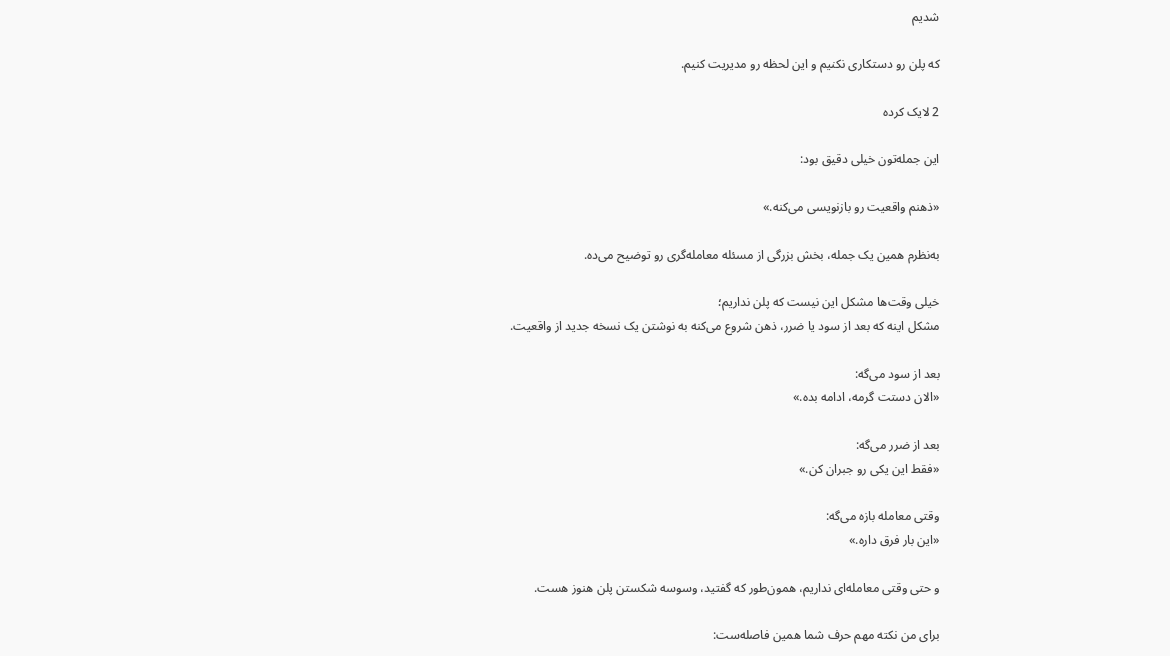شدیم

که پلن رو دستکاری نکنیم و این لحظه رو مدیریت کنیم.

2 لایک کرده

این جمله‌تون خیلی دقیق بود:

«ذهنم واقعیت رو بازنویسی می‌کنه.»

به‌نظرم همین یک جمله، بخش بزرگی از مسئله معامله‌گری رو توضیح می‌ده.

خیلی وقت‌ها مشکل این نیست که پلن نداریم؛
مشکل اینه که بعد از سود یا ضرر، ذهن شروع می‌کنه به نوشتن یک نسخه جدید از واقعیت.

بعد از سود می‌گه:
«الان دستت گرمه، ادامه بده.»

بعد از ضرر می‌گه:
«فقط این یکی رو جبران کن.»

وقتی معامله بازه می‌گه:
«این بار فرق داره.»

و حتی وقتی معامله‌ای نداریم، همون‌طور که گفتید، وسوسه شکستن پلن هنوز هست.

برای من نکته مهم حرف شما همین فاصله‌ست: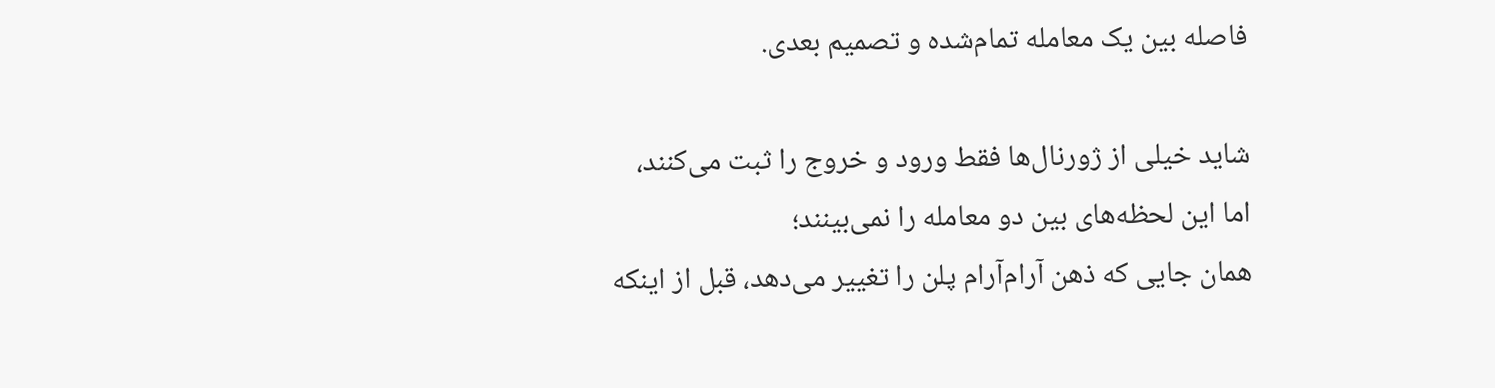فاصله بین یک معامله تمام‌شده و تصمیم بعدی.

شاید خیلی از ژورنال‌ها فقط ورود و خروج را ثبت می‌کنند،
اما این لحظه‌های بین دو معامله را نمی‌بینند؛
همان جایی که ذهن آرام‌آرام پلن را تغییر می‌دهد، قبل از اینکه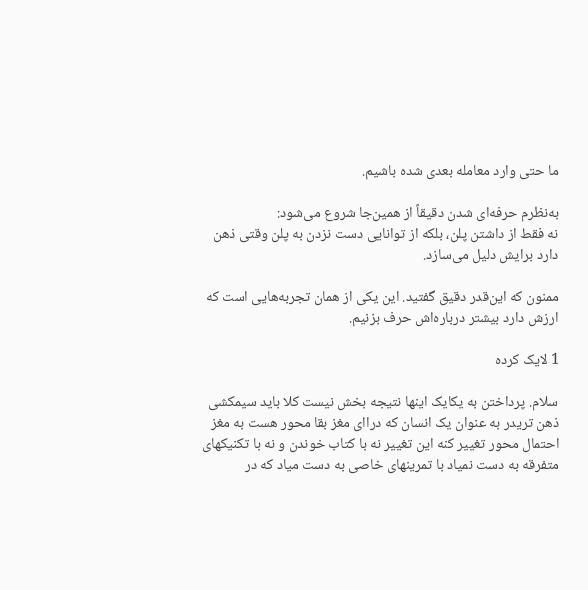ما حتی وارد معامله بعدی شده باشیم.

به‌نظرم حرفه‌ای شدن دقیقاً از همین‌جا شروع می‌شود:
نه فقط از داشتن پلن، بلکه از توانایی دست نزدن به پلن وقتی ذهن دارد برایش دلیل می‌سازد.

ممنون که این‌قدر دقیق گفتید. این یکی از همان تجربه‌هایی است که ارزش دارد بیشتر درباره‌اش حرف بزنیم.

1 لایک کرده

سلام. پرداختن به یکایک اینها نتیجه بخش نیست کلا باید سیمکشی ذهن تریدر به عنوان یک انسان که دراای مغز بقا محور هست به مغز احتمال محور تغییر کنه این تغییر نه با کتاب خوندن و نه با تکنیکهای متفرقه به دست نمیاد با تمرینهای خاصی به دست میاد که در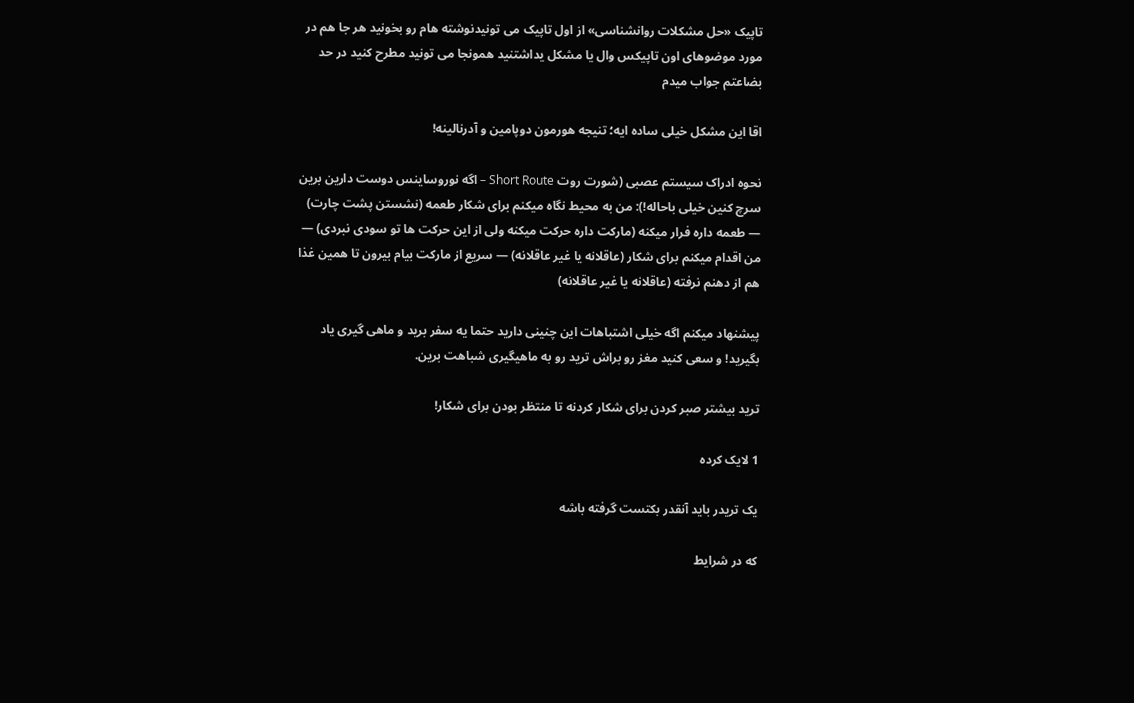تاپیک «حل مشکلات روانشناسی» از اول تاپیک می تونیدنوشته هام رو بخونید هر جا هم در مورد موضوهای اون تاپیکس وال یا مشکل یداشتنید همونجا می تونید مطرح کنید در حد بضاعتم جواب میدم

اقا این مشکل خیلی ساده ایه؛ تنیجه هورمون دوپامین و آدرنالینه!

نحوه ادراک سیستم عصبی (شورت روت Short Route – اگه نوروساینس دوست دارین برین سرچ کنین خیلی باحاله!): من به محیط نگاه میکنم برای شکار طعمه (نشستن پشت چارت) — طعمه داره فرار میکنه (مارکت داره حرکت میکنه ولی از این حرکت ها تو سودی نبردی) — من اقدام میکنم برای شکار (عاقلانه یا غیر عاقلانه) — سریع از مارکت بیام بیرون تا همین غذا هم از دهنم نرفته (عاقلانه یا غیر عاقلانه)

پیشنهاد میکنم اگه خیلی اشتباهات این چنینی دارید حتما یه سفر برید و ماهی گیری یاد بگیرید! و سعی کنید مغز رو براش ترید رو به ماهیگیری شباهت برین.

ترید بیشتر صبر کردن برای شکار کردنه تا منتظر بودن برای شکار!

1 لایک کرده

یک تریدر باید آنقدر بکتست گرفته باشه

که در شرایط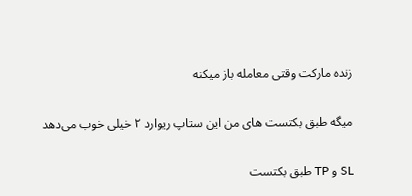زنده مارکت وقتی معامله باز میکنه

میگه طبق بکتست های من این ستاپ ریوارد ۲ خیلی خوب می‌دهد

SL و TP طبق بکتست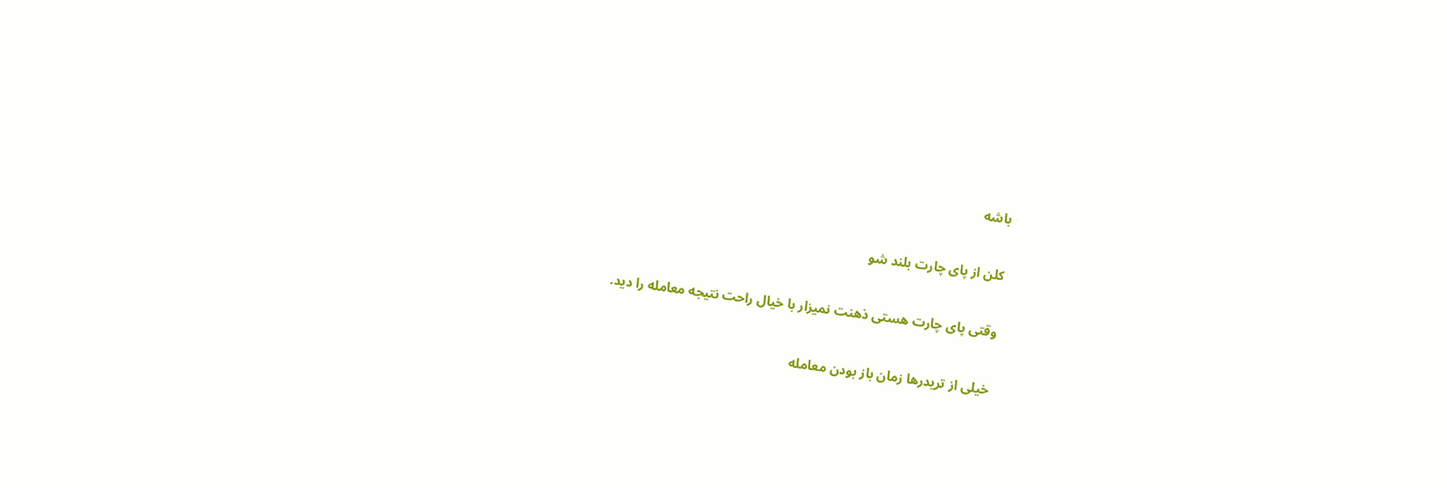باشه

کلن از پای چارت بلند شو

وقتی پای چارت هستی ذهنت نمیزار با خیال راحت نتیجه معامله را دید.

خیلی از تریدرها زمان باز بودن معامله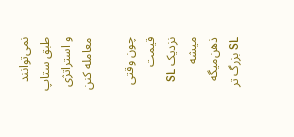نمی‌توانند طبق ستاپ و استراتژی معامله کنن

چون وقتی قیمت نزدیک SL میشه ذهن‌میگه SL بزرگ تر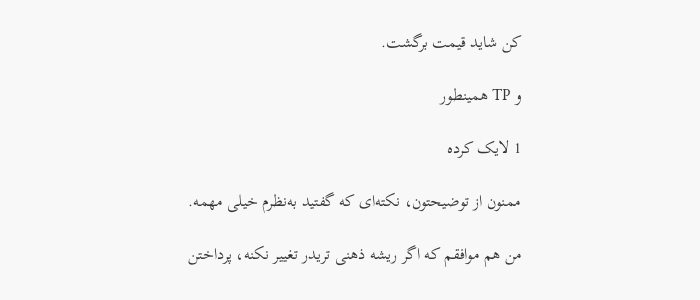کن شاید قیمت برگشت.

و TP همینطور

1 لایک کرده

ممنون از توضیحتون، نکته‌ای که گفتید به‌نظرم خیلی مهمه.

من هم موافقم که اگر ریشه ذهنی تریدر تغییر نکنه، پرداختن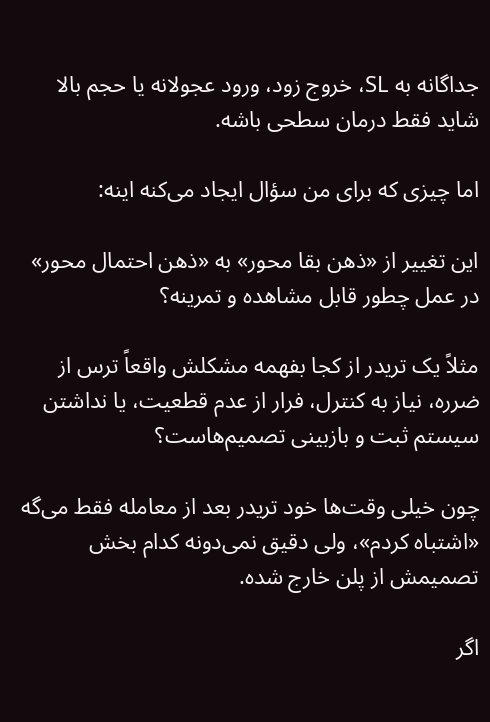جداگانه به SL، خروج زود، ورود عجولانه یا حجم بالا شاید فقط درمان سطحی باشه.

اما چیزی که برای من سؤال ایجاد می‌کنه اینه:

این تغییر از «ذهن بقا محور» به «ذهن احتمال محور» در عمل چطور قابل مشاهده و تمرینه؟

مثلاً یک تریدر از کجا بفهمه مشکلش واقعاً ترس از ضرره، نیاز به کنترل، فرار از عدم قطعیت، یا نداشتن سیستم ثبت و بازبینی تصمیم‌هاست؟

چون خیلی وقت‌ها خود تریدر بعد از معامله فقط می‌گه «اشتباه کردم»، ولی دقیق نمی‌دونه کدام بخش تصمیمش از پلن خارج شده.

اگر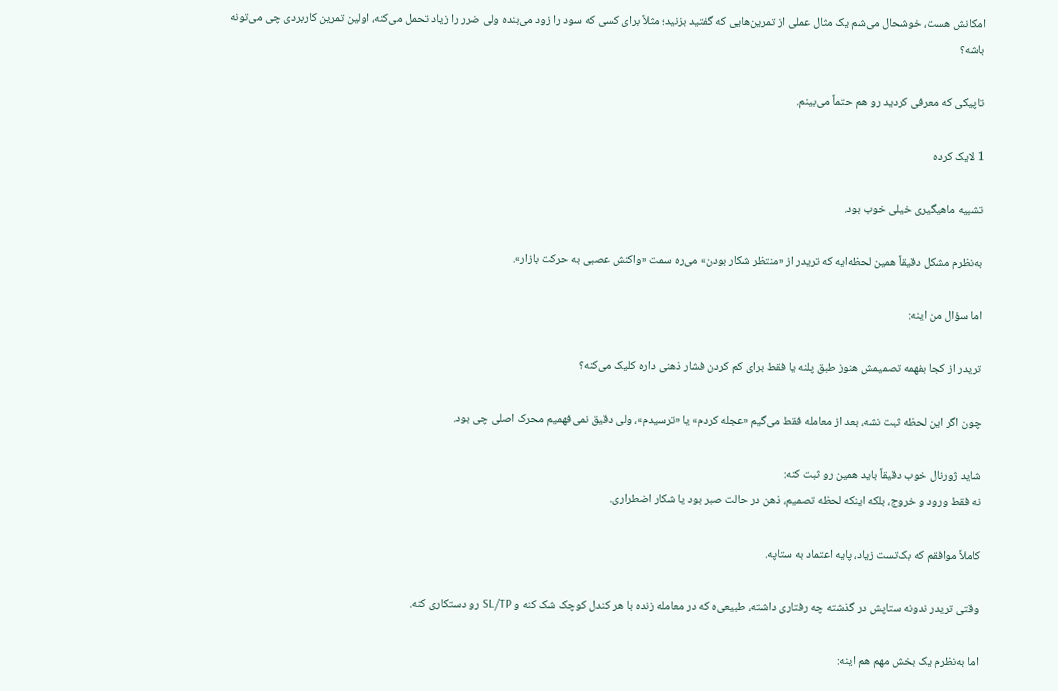امکانش هست، خوشحال می‌شم یک مثال عملی از تمرین‌هایی که گفتید بزنید؛ مثلاً برای کسی که سود را زود می‌بنده ولی ضرر را زیاد تحمل می‌کنه، اولین تمرین کاربردی چی می‌تونه باشه؟

تاپیکی که معرفی کردید رو هم حتماً می‌بینم.

1 لایک کرده

تشبیه ماهیگیری خیلی خوب بود.

به‌نظرم مشکل دقیقاً همین لحظه‌ایه که تریدر از «منتظر شکار بودن» می‌ره سمت «واکنش عصبی به حرکت بازار».

اما سؤال من اینه:

تریدر از کجا بفهمه تصمیمش هنوز طبق پلنه یا فقط برای کم کردن فشار ذهنی داره کلیک می‌کنه؟

چون اگر این لحظه ثبت نشه، بعد از معامله فقط می‌گیم «عجله کردم» یا «ترسیدم»، ولی دقیق نمی‌فهمیم محرک اصلی چی بود.

شاید ژورنال خوب دقیقاً باید همین رو ثبت کنه:
نه فقط ورود و خروج، بلکه اینکه لحظه تصمیم، ذهن در حالت صبر بود یا شکار اضطراری.

کاملاً موافقم که بک‌تست زیاد، پایه اعتماد به ستاپه.

وقتی تریدر ندونه ستاپش در گذشته چه رفتاری داشته، طبیعی‌ه که در معامله زنده با هر کندل کوچک شک کنه و SL/TP رو دستکاری کنه.

اما به‌نظرم یک بخش مهم هم اینه: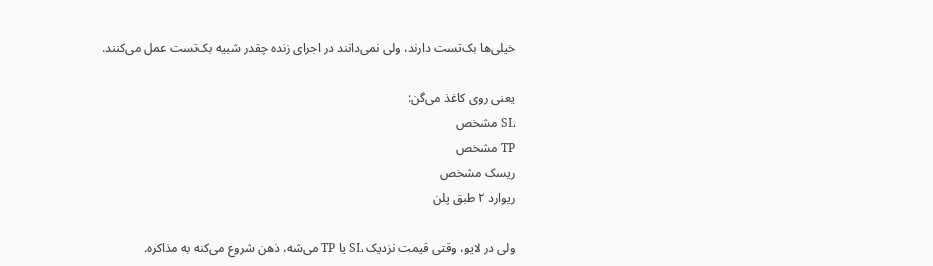خیلی‌ها بک‌تست دارند، ولی نمی‌دانند در اجرای زنده چقدر شبیه بک‌تست عمل می‌کنند.

یعنی روی کاغذ می‌گن:
SL مشخص
TP مشخص
ریسک مشخص
ریوارد ۲ طبق پلن

ولی در لایو، وقتی قیمت نزدیک SL یا TP می‌شه، ذهن شروع می‌کنه به مذاکره.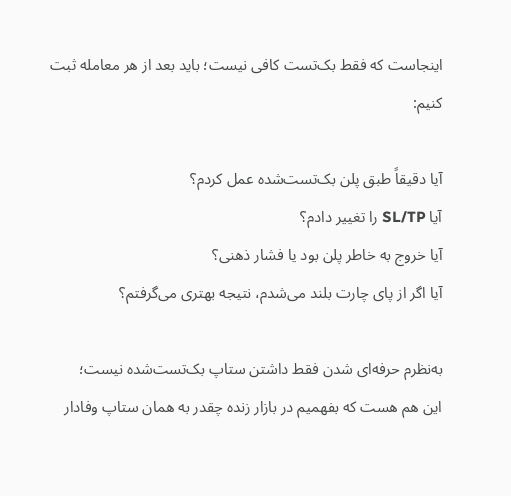اینجاست که فقط بک‌تست کافی نیست؛ باید بعد از هر معامله ثبت کنیم:

آیا دقیقاً طبق پلن بک‌تست‌شده عمل کردم؟
آیا SL/TP را تغییر دادم؟
آیا خروج به خاطر پلن بود یا فشار ذهنی؟
آیا اگر از پای چارت بلند می‌شدم، نتیجه بهتری می‌گرفتم؟

به‌نظرم حرفه‌ای شدن فقط داشتن ستاپ بک‌تست‌شده نیست؛
این هم هست که بفهمیم در بازار زنده چقدر به همان ستاپ وفادار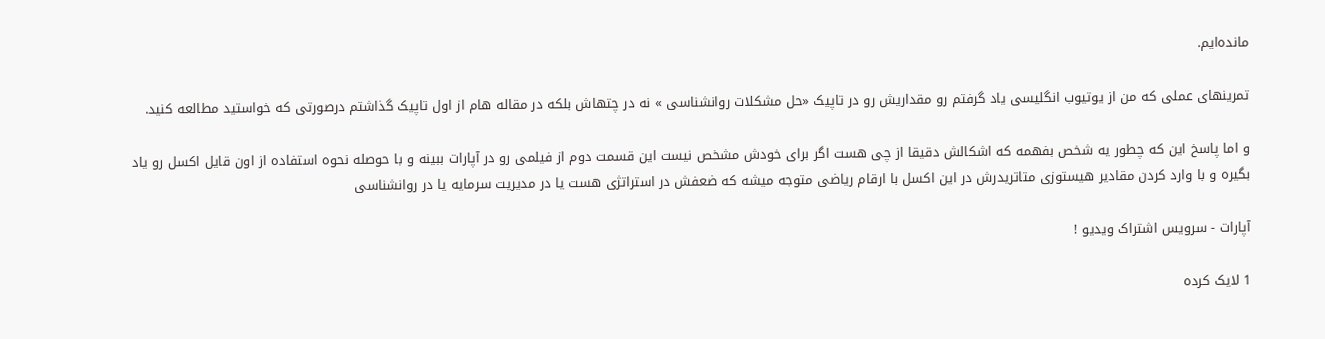مانده‌ایم.

تمرینهای عملی که من از یوتیوب انگلیسی یاد گرفتم رو مقداریش رو در تاپیک «حل مشکلات روانشناسی » نه در چتهاش بلکه در مقاله هام از اول تاپیک گذاشتم درصورتی که خواستید مطالعه کنید.

و اما پاسخ این که چطور یه شخص بفهمه که اشکالش دقیقا از چی هست اگر برای خودش مشخص نیست این قسمت دوم از فیلمی رو در آپارات ببینه و با حوصله نحوه استفاده از اون قایل اکسل رو یاد بگیره و با وارد کردن مقادیر هیستوزی متاتریدرش در این اکسل با ارقام ریاضی متوجه میشه که ضعفش در استراتژی هست یا در مدیریت سرمایه یا در روانشناسی

آپارات - سرویس اشتراک ویدیو !

1 لایک کرده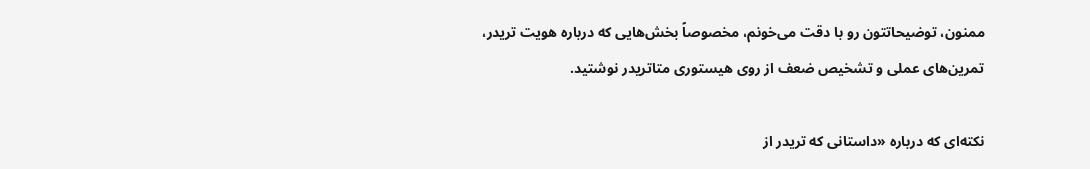ممنون، توضیحاتتون رو با دقت می‌خونم، مخصوصاً بخش‌هایی که درباره هویت تریدر، تمرین‌های عملی و تشخیص ضعف از روی هیستوری متاتریدر نوشتید.

نکته‌ای که درباره «داستانی که تریدر از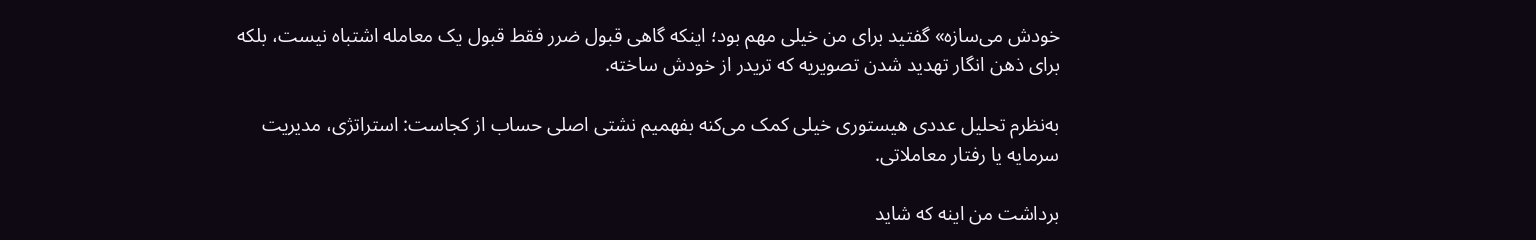خودش می‌سازه» گفتید برای من خیلی مهم بود؛ اینکه گاهی قبول ضرر فقط قبول یک معامله اشتباه نیست، بلکه برای ذهن انگار تهدید شدن تصویریه که تریدر از خودش ساخته.

به‌نظرم تحلیل عددی هیستوری خیلی کمک می‌کنه بفهمیم نشتی اصلی حساب از کجاست: استراتژی، مدیریت سرمایه یا رفتار معاملاتی.

برداشت من اینه که شاید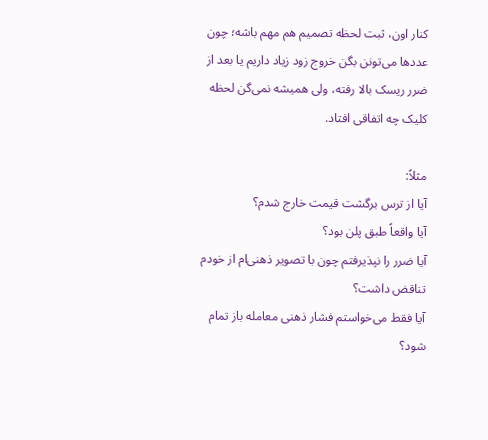کنار اون، ثبت لحظه تصمیم هم مهم باشه؛ چون عددها می‌تونن بگن خروج زود زیاد داریم یا بعد از ضرر ریسک بالا رفته، ولی همیشه نمی‌گن لحظه کلیک چه اتفاقی افتاد.

مثلاً:
آیا از ترس برگشت قیمت خارج شدم؟
آیا واقعاً طبق پلن بود؟
آیا ضرر را نپذیرفتم چون با تصویر ذهنی‌ام از خودم تناقض داشت؟
آیا فقط می‌خواستم فشار ذهنی معامله باز تمام شود؟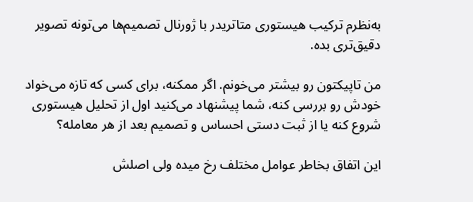به‌نظرم ترکیب هیستوری متاتریدر با ژورنال تصمیم‌ها می‌تونه تصویر دقیق‌تری بده.

من تاپیکتون رو بیشتر می‌خونم. اگر ممکنه، برای کسی که تازه می‌خواد خودش رو بررسی کنه، شما پیشنهاد می‌کنید اول از تحلیل هیستوری شروع کنه یا از ثبت دستی احساس و تصمیم بعد از هر معامله؟

این اتفاق بخاطر عوامل مختلف رخ میده ولی اصلش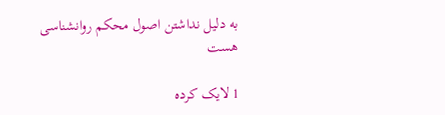به دلیل نداشتن اصول محکم روانشناسی هست

1 لایک کرده